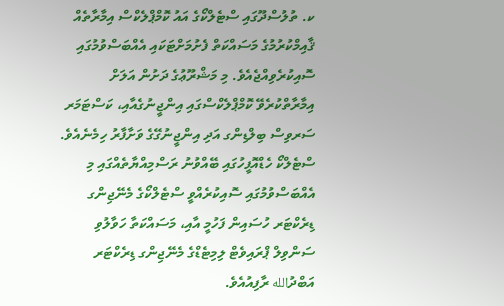ކ. ތުލުސްދޫގައި ސްޓެލްކޯގެ އައު ކޮމްޕްލެކްސް އިމާރާތެއް ޤާއިމްކުރުމުގެ މަސައްކަތް ފެށުމަށްޓަކައި އެއްބަސްވުމުގައި ސޮއިކުރެވިއްޖެއެވެ. މި މަޝްރޫޢުގެ ދަށުން އަލަށް އިމާރާތްކުރެވޭ ކޮމްޕްލެކްސްގައި އިންޖީނުގެއާއި، ކަސްޓަމަރ ސަރވިސް ބިލްޑިންގ އަދި އިންޖީނުގޭގެ ވަށާފާރު ހިމެނެއެވެ.
ސްޓެލްކޯ ހެޑްއޮފީހުގައި ބޭއްވުނު ރަސްމިއްޔާތެއްގައި މި އެއްބަސްވުމުގައި ސޮއިކުރެއްވީ ސްޓެލްކޯގެ މެނޭޖިންގ ޑިރެކްޓަރ ހުސައިން ފަހުމީ އާއި، މަސައްކަތާ ހަވާލުވި ސަންވިލް ޕްރައިވެޓް ލިމިޓެޑްގެ މެނޭޖިންގ ޑިރެކްޓަރ އަބްދުالله ރާފިއުއެވެ.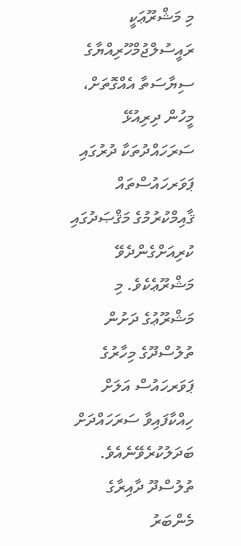މި މަޝްރޫޢަކީ ރައީސުލްޖުމްހޫރިއްޔާގެ ސިޔާސަތާ އެއްގޮތަށް، މީހުން ދިރިއުޅޭ ސަރަހައްދުތަކާ ދުރުގައި ޕަވަރހައުސްތައް ޤާއިމްކުރުމުގެ މަޤްޞަދުގައި ކުރިއަށްގެންދެވޭ މަޝްރޫޢެކެވެ. މި މަޝްރޫޢުގެ ދަށުން ތުލުސްދޫގެ މިހާރުގެ ޕަވަރހައުސް އަލަށް ހިއްކާފައިވާ ސަރަހައްދަށް ބަދަލުކުރެވޭނެއެވެ.
ތުލުސްދޫ ދާއިރާގެ މެންބަރު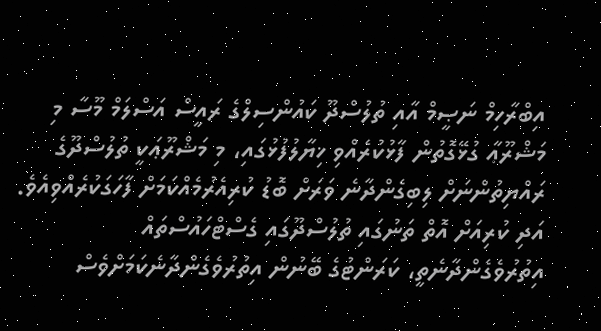އިބްރާހިމް ނަޞީމް އާއި ތުލުސްދޫ ކައުންސިލްގެ ރައީސް އަސްލަމް މޫސާ މި މަޝްރޫޢާ ގުޅޭގޮތުން ފާޅުކުރެއްވި ޚިޔާލުފުޅުގައި، މި މަޝްރޫޢަކީ ތުލުސްދޫގެ ރައްޔިތުންނަށް ލިބިގެންދާނެ ވަރަށް ބޮޑު ކުރިއެރުމެއްކަމަށް ފާހަގަކުރެއްވިއެވެ. އަދި ކުރިއަށް އޮތް ތަނުގައި ތުލުސްދޫގައި ގެސްޓްހައުސްތައް އިތުރުވެގެންދާނެތީ، ކަރަންޓުގެ ބޭނުން އިތުރުވެގެންދާނެކަމަށްވެސް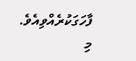ފާހަގަކުރެއްވިއެވެ.
މި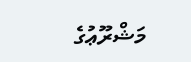މަޝްރޫޢުގެ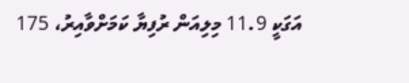އަގަކީ 11.9 މިލިއަން ރުފިޔާ ކަމަށްވާއިރު، 175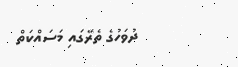ދުވަހުގެ ތެރޭގައި މަސައްކަތް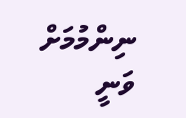ނިންމުމަށް ވަނީ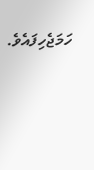ހަމަޖެހިފައެވެ.